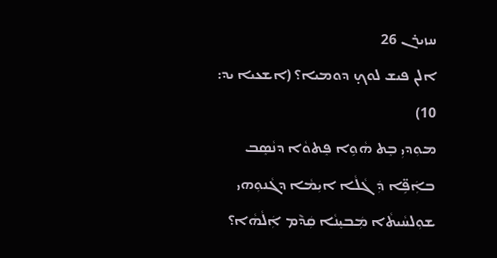ܚܙܝܪܢ 26
ܐܠܢ ܦܝܫ ܠܘܟ̣ ܕܘܡܝܐ؟ (ܐܫܥܝܐ ܝܕ: 10)
ܡܘܼܕܝܼ ܒܸܬ ܗܵܘܹܐ ܦܸܬܘܵܐ ܕܢܵܣܸܒ ܒܐܲܦܹ̈ܐ ܕܲܓܵܠܵܐ ܐܝܼܡܵܐ ܕܓܵܢܘܼܗܝ ܫܘܼܠܚܵܝܬܵܐ ܡܲܒܝܸܢܵܐ ܩܲܕ݉ܡ ܐܲܠܵܗܵܐ؟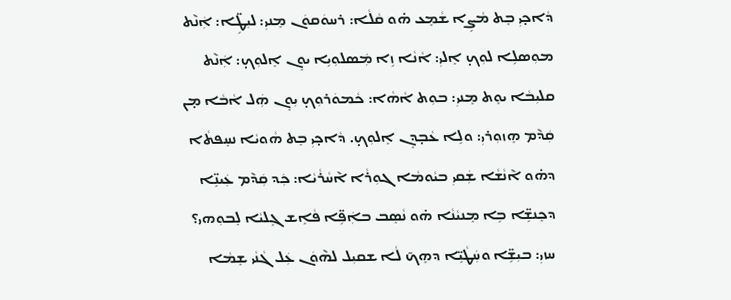ܕܵܐܟ̣ܝܼ ܒܸܬ ܡܵܨܹܐ ܫܵܡܸܥ ܗ̇ܘ ܩܵܠܵܐ: ܪܚܘܿܩܘܿܢ ܡܸܢܝܼ: ܠܝܼܛܹ̈ܐ: ܐܲܢ݉ܬ ܡܘܼܤܠܹܐ ܠܘܼܟ̣ ܐܸܠܝܼ: ܐܵܢܵܐ ܙܹܐ ܡܲܣܠܘܼܝܹܐ ܝܘܸܢ ܐܸܠܘܼܟ̣: ܐܲܢ݉ܬ ܩܠܝܼܒܵܐ ܝܘܸܬ ܡܸܢܝܼ: ܒܘܼܬ ܐܵܗܵܐ: ܟܵܡܘܿܪܘܼܟ̣ ܝܼܘܸܢ ܗܲܠ ܐܵܒܵܐ ܡ̣ܢ ܩܲܕ݉ܡ ܗܸܙܘܼܪܝܼ: ܘܠܹܐ ܥܵܒ̣ܕܸܢ ܐܸܠܘܼܟ̣. ܕܵܐܟ̣ܝܼ ܒܸܬ ܗܵܘܝܵܐ ܢܚܸܦܬܵܐ ܕܗ̇ܘ ܐ݉ܢܵܫܵܐ ܫܲܩܝܼ ܒܝܵܘܡܵܐ ܓܘܼܪܵܐ ܐ݉ܚܵܪܵܝܵܐ: ܟܲܕ ܩܲܕ݉ܡ ܥܲܝܢܹ̈ܐ ܕܟܸܢܫܹ̈ܐ ܒܹܐ ܡܸܢܝܵܢܵܐ ܗ̇ܘ ܢܵܣܸܒ ܒܐܲܦܹ̈ܐ ܦܵܐܸܫ ܓܸܠܝܵܐ ܠܸܒܘܼܗܝ؟ ܚܙܝܼ: ܒܝܼܫܹ̈ܐ ܘܚܲܛܵܝܹ̈ܐ ܕܗܸܟ̃ ܠܵܐ ܫܩܝܼܠ ܠܗ݉ܘܿܢ ܥܲܠ ܓܵܢܵܝ ܫܸܡܵܐ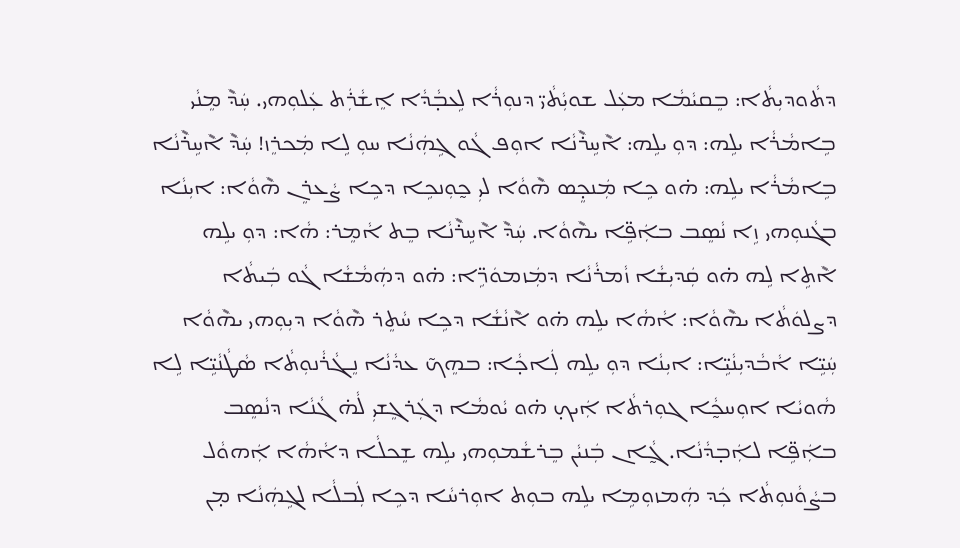ܕܬܵܘܕܝܼܬܵܐ: ܒܸܩܝܵܡܵܐ ܡܥܲܠ ܫܘܝܼܵܬܵܝ̈ ܕܢܘܼܪܵܐ ܠܹܥܒ̣ܵܕܵܐ ܐܸܫܵܪܲܬ ܥܲܠܘܼܗܝ. ܚܲܕ݉ ܡܸܢܵܝ ܒܹܐܡܵܪܵܐ ܝܠܹܗ: ܕܘܼ ܝܠܹܗ: ܐ݉ܚܹܪ݉ܢܵܐ ܐܘܼܦ ܓܵܘ ܓܹܗܲܢܵܐ ܚܘܼ ܠܹܐ ܡܲܟܪܸܙ! ܚܲܕ݉ ܐ݉ܚܹܪ݉ܢܵܐ ܒܹܐܡܵܪܵܐ ܝܠܹܗ: ܗ̇ܘ ܟܹܐ ܡܲܢܟ̣ܸܣ ܗ݉ܘܵܐ ܠܝܼ ܟ̰ܘܼܢܟܹܐ ܕܟܹܐ ܨܵܥܪܸܢ ܗ݉ܘܵܐ: ܐܝܼܢܵܐ ܒܓܵܢܘܼܗܝ ܙܹܐ ܢܵܣܸܒ ܒܐܲܦܹ̈ܐ ܝܗ݉ܘܵܐ. ܚܲܕ݉ ܐ݉ܚܹܪ݉ܢܵܐ ܒܸܬ ܐܵܡܸܪ: ܗܵܐ: ܕܘܼ ܝܠܹܗ ܐ݉ܬܹܐ ܠܹܗ ܗ̇ܘ ܩܲܕܝܼܫܵܐ ܙܵܡܪܵܢܵܐ ܕܡܲܙܡܘܿܖܹ̈ܐ: ܗ̇ܘ ܕܗܲܡܵܫܵܐ ܓܵܘ ܒܲܝܬܵܐ ܕܨܠܘܿܬܵܐ ܝܗ݉ܘܵܐ: ܐܵܗܵܐ ܝܠܹܗ ܗ̇ܘ ܐ݉ܢܵܫܵܐ ܕܟܹܐ ܚܵܬܸܪ ܗ݉ܘܵܐ ܕܝܼܘܼܗܝ ܝܗ݉ܘܵܐ ܚܲܝܹ̈ܐ ܐܵܒܵܕܝܼܢܵܝܹ̈ܐ: ܐܝܼܢܵܐ ܕܘܼ ܝܠܹܗ ܠܲܐܟ̣ܵܐ: ܒܗܸܟ̃ ܥܕܵܢܵܐ ܢܸܓܵܪܵܢܘܼܬܵܐ ܣܵܛܵܢܵܝܹ̈ܐ ܠܹܐ ܗܵܘܝܵܐ ܐܘܼܚܟ̰ܵܐ ܓܘܼܪܬܵܐ ܐܲܝܟ̣ ܗ̇ܘ ܝܵܘܡܵܐ ܕܓܲܪܓܸܫܝܼ ܠܵܗ̇ ܓܵܢܵܐ ܕܢܵܣܸܒ ܒܐܲܦܹ̈ܐ ܠܐܲܒ̣ܕܵܢܵܐ. ܓ̰ܵܐܢ ܒܲܢܝܵܢ ܒܸܪܫܵܡܘܼܗܝ ܝܠܹܗ ܫܸܟܠܵܐ ܕܐܵܗܵܐ ܐܲܗܘܵܠ ܒܨܵܘܵܢܘܼܬܵܐ ܟܲܕ ܗܲܡܙܘܼܡܹܐ ܝܠܹܗ ܒܘܼܬ ܐܘܼܪܚܵܐ ܕܟܹܐ ܠܲܒܠܵܐ ܠܓܹܗܲܢܵܐ ܡ̣ܢ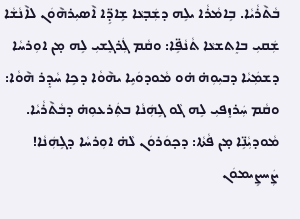ܒܵܬ݉ܪܵܝܵܐ. ܒܹܐܡܵܪܵܐ ܝܠܹܗ ܕܫܲܒ̣ܥܵܐ ܫܹܐܕܹ̈ܐ ܐ݉ܣܝܼܪܗ݉ܘܿܢ ܠܐ݉ܢܵܫܵܐ ܫܲܩܝܼ ܒܐܸܬܫܥܵܐ ܬܵܢܵܦܹ̈ܐ: ܘܩܵܡ ܓܲܪܓܸܫܝܼ ܠܹܗ ܡ̣ܢ ܐܘܼܪܚܵܐ ܕܫܡܲܝܵܐ ܕܒܝܼܘܼܗ̇ ܗ̇ܘ ܡܵܘܕܘܿܝܹܐ ܝܗ݉ܘܵܐ ܕܟܹܐ ܚܵܕܸܪ ܗ݉ܘܵܐ: ܘܩܵܡ ܚܲܪܙܸܦܝܼ ܠܹܗ ܓܵܘ ܓܹܗܲܢܵܐ ܒܬܲܪܥܘܼܗ̇ ܕܒܵܬ݉ܪܵܝܵܐ. ܡܵܘܕܝܼܵܢܹ̈ܐ ܡ̣ܢ ܦܵܬܵܐ: ܕܟ̣ܘܿܪܘܿܢ ܠܵܗ̇ ܐܘܼܪܚܵܐ ܕܓܹܗܲܢܵܐ! ܨܲܚܨܹܝܡܘܿܢ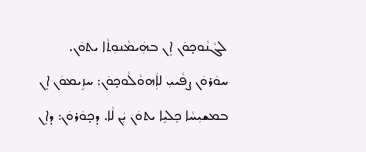ܠܓܵܢܵܘܟ̣ܘܿܢ ܐܸܢ ܒܗܲܝܡܵܢܘܼܬܵܐ ܝܬܘܿܢ. ܚܘܿܪܘܿܢ ܨܦܵܝܝܼ ܠܐܲܗܘܵܠܵܘܟ̣ܘܿܢ: ܚܙܹܝܡܘܿܢ ܐܸܢ ܒܡܫܝܼܚܵܐ ܟܸܠܝܹܐ ܝܬܘܿܢ ܝܲܢ ܠܵܐ. ܕܟ̣ܘܿܪܘܿܢ: ܕܐܸܢ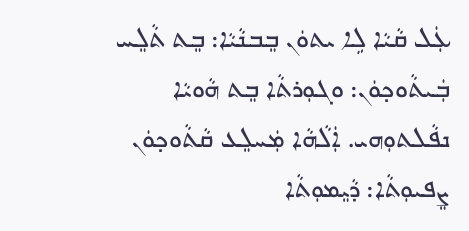ܥܲܠ ܩܵܝܵܐ ܠܹܐ ܝܬܘܿܢ ܒܸܒܢܵܝܵܐ: ܒܸܬ ܬܵܠܸܚ ܒܲܝܬܵܘܟ̣ܘܿܢ: ܘܓܘܼܪܬܵܐ ܒܸܬ ܗܵܘܝܵܐ ܢܦܵܠܬܘܼܗܝ. ܐܲܠܵܗܵܐ ܡܲܚܠܸܥ ܩܵܬܵܘܟ̣ܘܿܢ ܨܸܦܝܘܼܬܵܐ: ܕܵܝܸܡܘܼܬܵܐ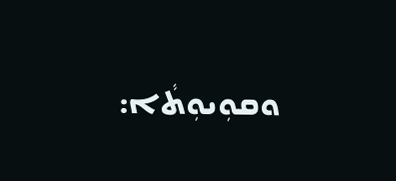ܘܩܘܼܝܘܼܬܵܐ: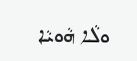ܘܠܵܐ ܗܵܘܝܵܐ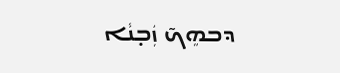ܕܒܗܸܟ̃ ܙܲܒ̣ܢܵܐ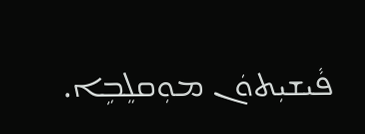ܦܵܝܫܝܼܬܘܿܢ ܡܘܼܩܠܸܒܹܐ.